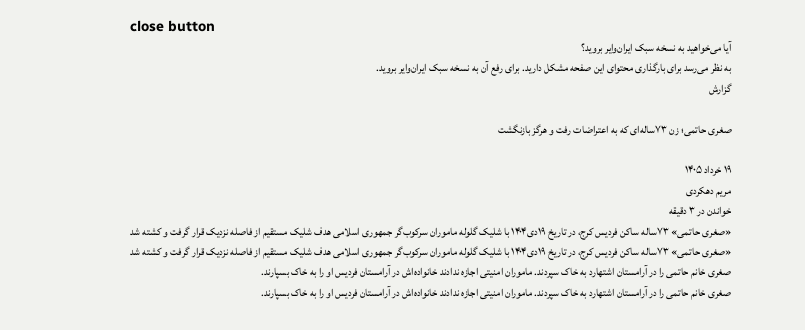close button
آیا می‌خواهید به نسخه سبک ایران‌وایر بروید؟
به نظر می‌رسد برای بارگذاری محتوای این صفحه مشکل دارید. برای رفع آن به نسخه سبک ایران‌وایر بروید.
گزارش

صغری حاتمی؛ زن ۷۳ساله‌ای که به اعتراضات رفت و هرگز بازنگشت

۱۹ خرداد ۱۴۰۵
مریم دهکردی
خواندن در ۳ دقیقه
«صغری حاتمی» ۷۳ساله ساکن فردیس کرج، در تاریخ ۱۹دی۱۴۰۴ با شلیک گلوله ماموران سرکوب‌گر جمهوری اسلامی هدف شلیک مستقیم از فاصله نزدیک قرار گرفت و کشته شد
«صغری حاتمی» ۷۳ساله ساکن فردیس کرج، در تاریخ ۱۹دی۱۴۰۴ با شلیک گلوله ماموران سرکوب‌گر جمهوری اسلامی هدف شلیک مستقیم از فاصله نزدیک قرار گرفت و کشته شد
صغری خانم حاتمی را در آرامستان اشتهارد به خاک سپردند. ماموران امنیتی اجازه ندادند خانواده‌اش در آرامستان فردیس او را به خاک بسپارند.
صغری خانم حاتمی را در آرامستان اشتهارد به خاک سپردند. ماموران امنیتی اجازه ندادند خانواده‌اش در آرامستان فردیس او را به خاک بسپارند.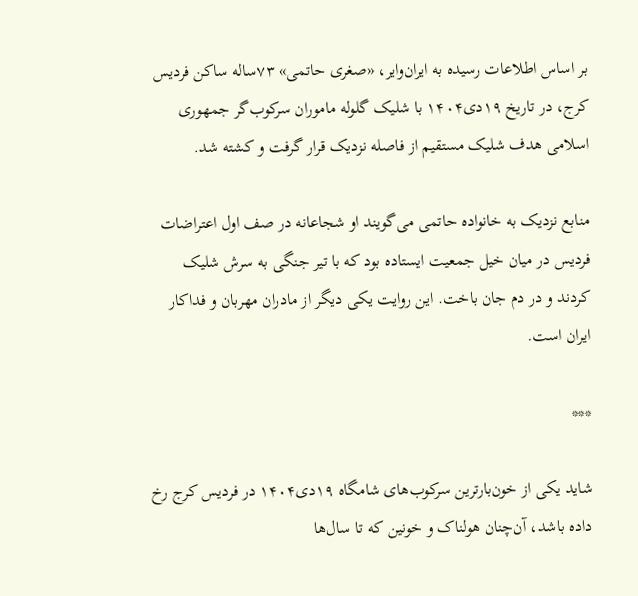بر اساس اطلاعات رسیده به ایران‌وایر، «صغری حاتمی» ۷۳ساله ساکن فردیس کرج، در تاریخ ۱۹دی۱۴۰۴ با شلیک گلوله ماموران سرکوب‌گر جمهوری اسلامی هدف شلیک مستقیم از فاصله نزدیک قرار گرفت و کشته شد.

منابع نزدیک به خانواده حاتمی می‌گویند او شجاعانه در صف اول اعتراضات فردیس در میان خیل جمعیت ایستاده بود که با تیر جنگی به سرش شلیک کردند و در دم جان باخت. این روایت یکی دیگر از مادران مهربان و فداکار ایران است.

***

شاید یکی از خون‌بارترین سرکوب‌های شامگاه ۱۹دی۱۴۰۴ در فردیس کرج رخ داده باشد، آن‌چنان هولناک و خونین که تا سال‌ها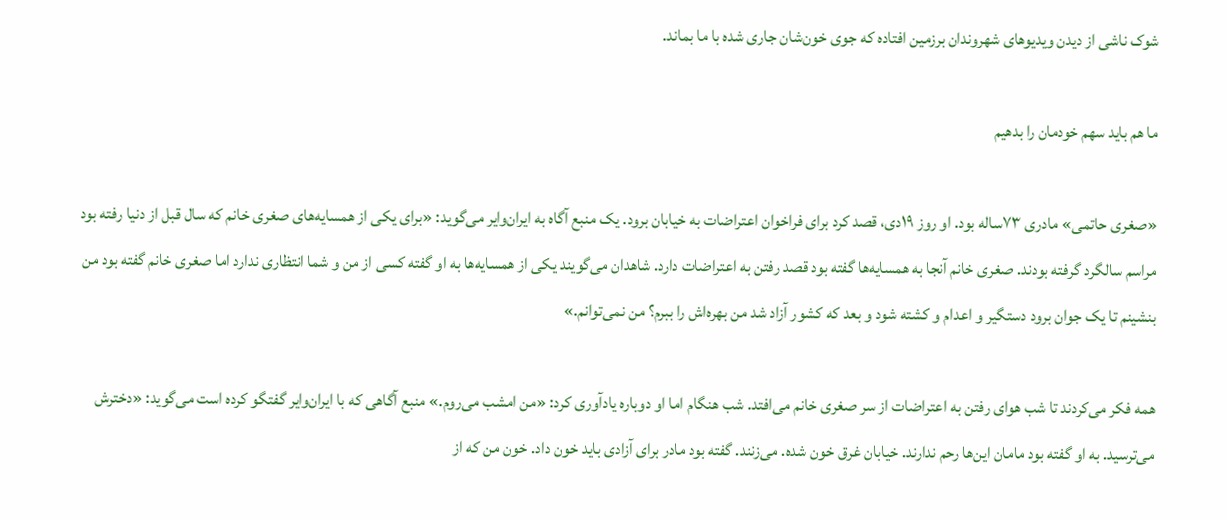شوک ناشی از دیدن ویدیوهای شهروندان برزمین افتاده که جوی خون‌شان جاری شده با ما بماند.

ما هم باید سهم خودمان را بدهیم

«صغری حاتمی» مادری ۷۳ساله بود. او روز ۱۹دی، قصد کرد برای فراخوان اعتراضات به خیابان برود. یک منبع آگاه به ایران‌وایر می‌گوید: «برای یکی از همسایه‌های صغری خانم که سال قبل از دنیا رفته بود مراسم سالگرد گرفته بودند. صغری خانم آنجا به همسایه‌ها گفته بود قصد رفتن به اعتراضات دارد. شاهدان می‌گویند یکی از همسایه‌ها به او گفته کسی از من و شما انتظاری ندارد اما صغری خانم گفته بود من بنشینم تا یک جوان برود دستگیر و اعدام و کشته شود و بعد که کشور آزاد شد من بهره‌اش را ببرم؟ من نمی‌توانم.»

همه فکر می‌کردند تا شب هوای رفتن به اعتراضات از سر صغری خانم می‌افتد. شب هنگام اما او دوباره یادآوری کرد: «من امشب می‌روم.» منبع آگاهی که با ایران‌وایر گفتگو کرده است می‌گوید: «دخترش می‌ترسید. به او گفته بود مامان این‌ها رحم ندارند. خیابان غرق خون شده. می‌زنند. گفته بود مادر برای آزادی باید خون داد. خون من که از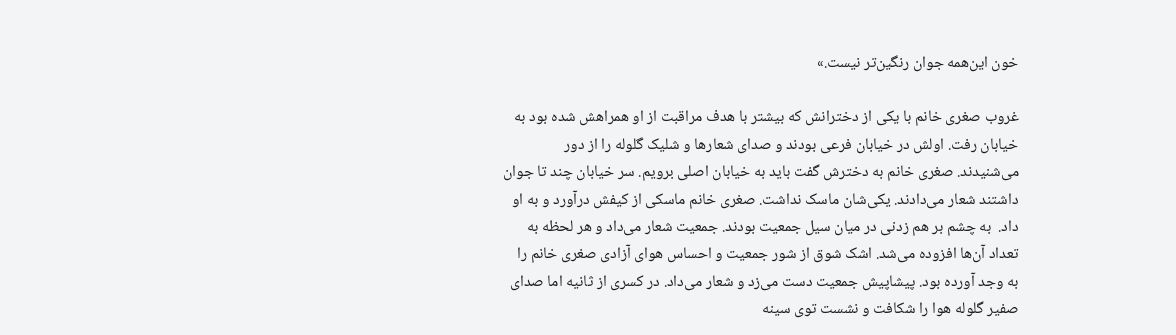خون این‌همه جوان رنگین‌تر نیست.»

غروب صغری خانم با یکی از دخترانش که بیشتر با هدف مراقبت از او همراهش شده بود به خیابان رفت. اولش در خیابان فرعی بودند و صدای شعارها و شلیک گلوله را از دور می‌شنیدند. صغری خانم به دخترش گفت باید به خیابان اصلی برویم. سر خیابان چند تا جوان داشتند شعار می‌دادند. یکی‌شان ماسک نداشت. صغری خانم ماسکی از کیفش درآورد و به او داد.  به چشم بر هم زدنی در میان سیل جمعیت بودند. جمعیت شعار می‌داد و هر لحظه به تعداد آن‌ها افزوده می‌شد. اشک شوق از شور جمعیت و احساس هوای آزادی صغری خانم را به وجد آورده بود. پیشاپیش جمعیت دست می‌زد و شعار می‌داد. در کسری از ثانیه اما صدای صفیر گلوله هوا را شکافت و نشست توی سینه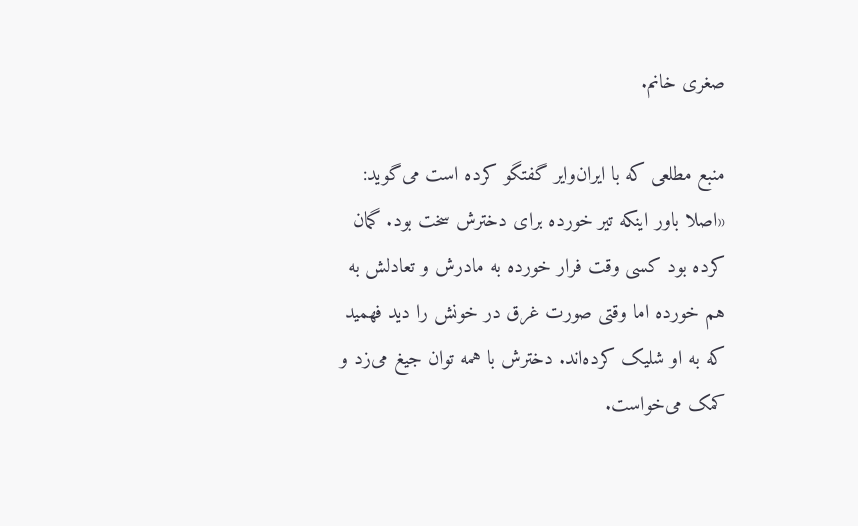صغری خانم.

منبع مطلعی که با ایران‌وایر گفتگو کرده است می‌گوید: «اصلا باور اینکه تیر خورده برای دخترش سخت بود. گمان کرده بود کسی وقت فرار خورده به مادرش و تعادلش به هم خورده اما وقتی صورت غرق در خونش را دید فهمید که به او شلیک کرده‌اند. دخترش با همه توان جیغ می‌زد و کمک می‌خواست.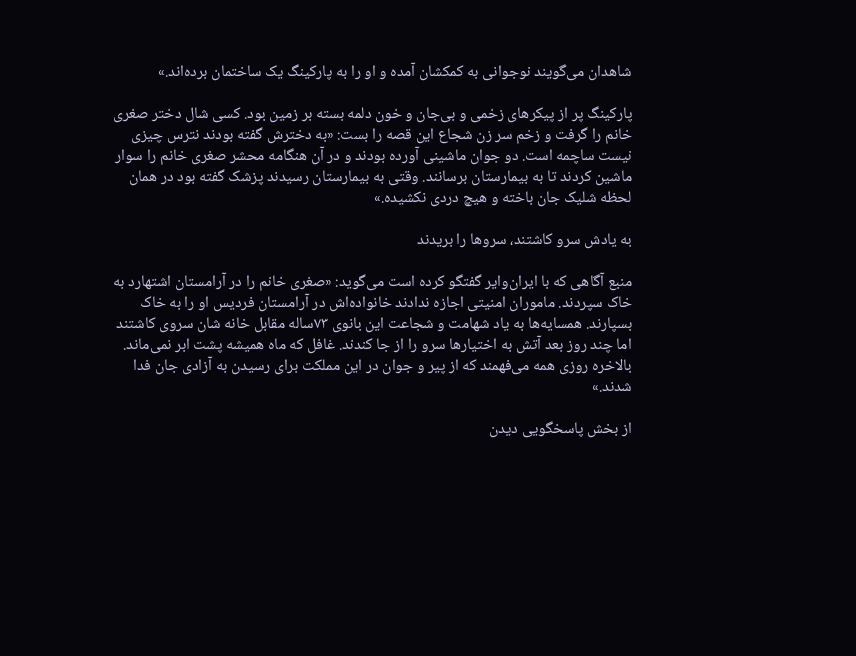شاهدان می‌گویند نوجوانی به کمکشان آمده و او را به پارکینگ یک ساختمان برده‌اند.»

پارکینگ پر از پیکرهای زخمی و بی‌جان و خون دلمه بسته بر زمین بود. کسی شال دختر صغری خانم را گرفت و زخم سر زن شجاع این قصه را بست: «به دخترش گفته بودند نترس چیزی نیست ساچمه است. دو جوان ماشینی آورده بودند و در آن هنگامه محشر صغری خانم را سوار ماشین کردند تا به بیمارستان برسانند. وقتی به بیمارستان رسیدند پزشک گفته بود در همان لحظه شلیک جان باخته و هیچ دردی نکشیده.»

به یادش سرو کاشتند، سروها را بریدند

منبع آگاهی که با ایران‌وایر گفتگو کرده است می‌گوید: «صغری خانم را در آرامستان اشتهارد به خاک سپردند. ماموران امنیتی اجازه ندادند خانواده‌اش در آرامستان فردیس او را به خاک بسپارند. همسایه‌ها به یاد شهامت و شجاعت این بانوی ۷۳ساله مقابل خانه شان سروی کاشتند اما چند روز بعد آتش‌ به اختیارها سرو را از جا کندند. غافل که ماه همیشه پشت ابر نمی‌ماند. بالاخره روزی همه می‌فهمند که از پیر و جوان در این مملکت برای رسیدن به آزادی جان فدا شدند.»

از بخش پاسخگویی دیدن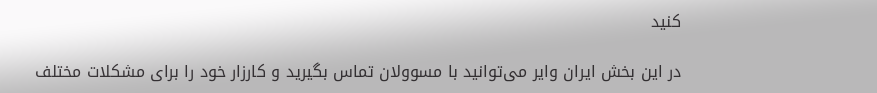کنید

در این بخش ایران وایر می‌توانید با مسوولان تماس بگیرید و کارزار خود را برای مشکلات مختلف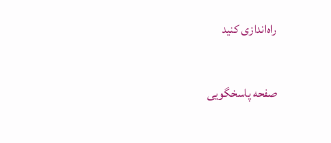راه‌اندازی کنید

صفحه پاسخگویی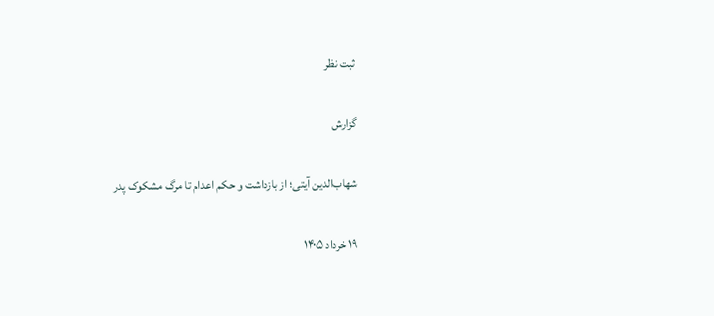ثبت نظر

گزارش

شهاب‌الدین آیتی؛ از بازداشت و حکم اعدام تا مرگ مشکوک پدر

۱۹ خرداد ۱۴۰۵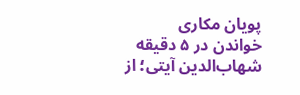پویان مکاری
خواندن در ۵ دقیقه
شهاب‌الدین آیتی؛ از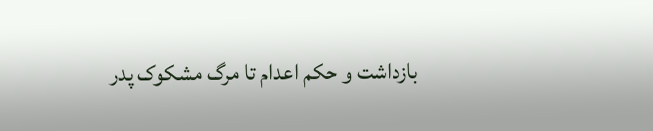بازداشت و حکم اعدام تا مرگ مشکوک پدر